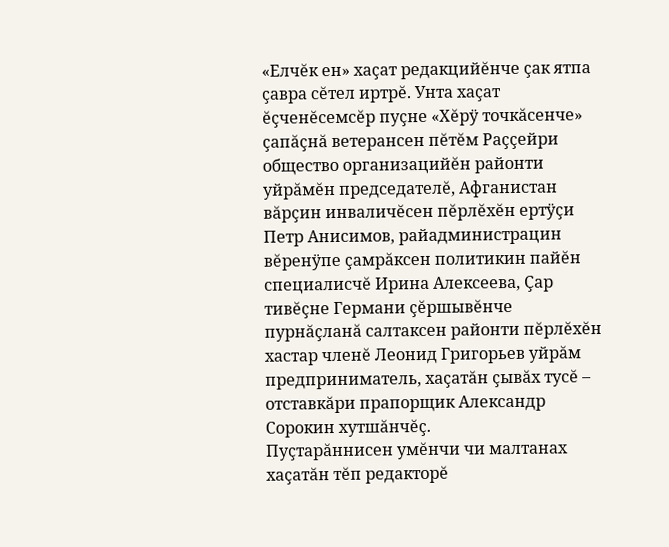«Елчĕк ен» хаçат редакцийĕнче çак ятпа çавра сĕтел иртрĕ. Унта хаçат ĕçченĕсемсĕр пуçне «Хĕрÿ точкăсенче» çапăçнă ветерансен пĕтĕм Раççейри общество организацийĕн районти уйрăмĕн председателĕ, Афганистан вăрçин инваличĕсен пĕрлĕхĕн ертÿçи Петр Анисимов, райадминистрацин вĕренÿпе çамрăксен политикин пайĕн специалисчĕ Ирина Алексеева, Çар тивĕçне Германи çĕршывĕнче пурнăçланă салтаксен районти пĕрлĕхĕн хастар членĕ Леонид Григорьев уйрăм предприниматель, хаçатăн çывăх тусĕ – отставкăри прапорщик Александр Сорокин хутшăнчĕç.
Пуçтарăннисен умĕнчи чи малтанах хаçатăн тĕп редакторĕ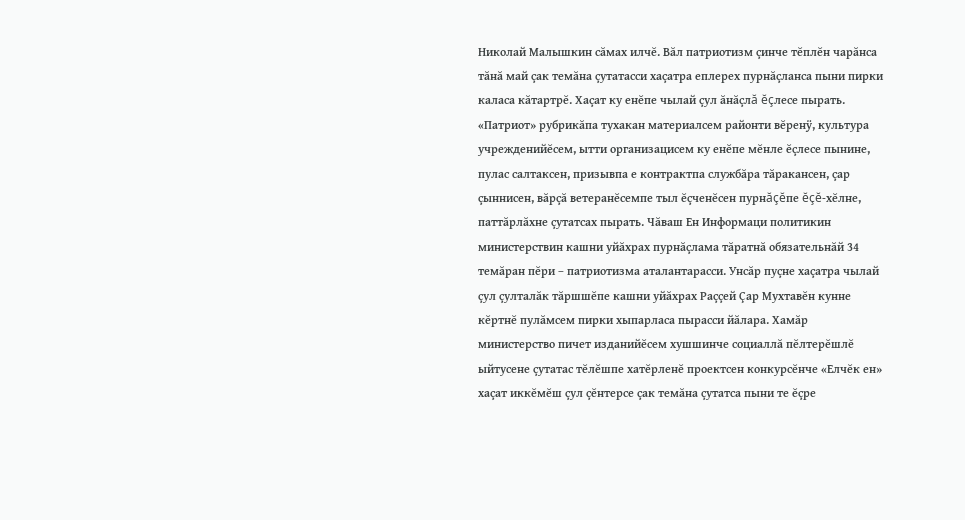Николай Малышкин сăмах илчĕ. Вăл патриотизм çинче тĕплĕн чарăнса тăнă май çак темăна çутатасси хаçатра еплерех пурнăçланса пыни пирки каласа кăтартрĕ. Хаçат ку енĕпе чылай çул ăнăçлă ĕçлесе пырать. «Патриот» рубрикăпа тухакан материалсем районти вĕренÿ, культура учрежденийĕсем, ытти организацисем ку енĕпе мĕнле ĕçлесе пынине, пулас салтаксен, призывпа е контрактпа службăра тăракансен, çар çыннисен, вăрçă ветеранĕсемпе тыл ĕçченĕсен пурнăçĕпе ĕçĕ-хĕлне, паттăрлăхне çутатсах пырать. Чăваш Ен Информаци политикин министерствин кашни уйăхрах пурнăçлама тăратнă обязательнăй 34 темăран пĕри – патриотизма аталантарасси. Унсăр пуçне хаçатра чылай çул çулталăк тăршшĕпе кашни уйăхрах Раççей Çар Мухтавĕн кунне кĕртнĕ пулăмсем пирки хыпарласа пырасси йăлара. Хамăр министерство пичет изданийĕсем хушшинче социаллă пĕлтерĕшлĕ ыйтусене çутатас тĕлĕшпе хатĕрленĕ проектсен конкурсĕнче «Елчĕк ен» хаçат иккĕмĕш çул çĕнтерсе çак темăна çутатса пыни те ĕçре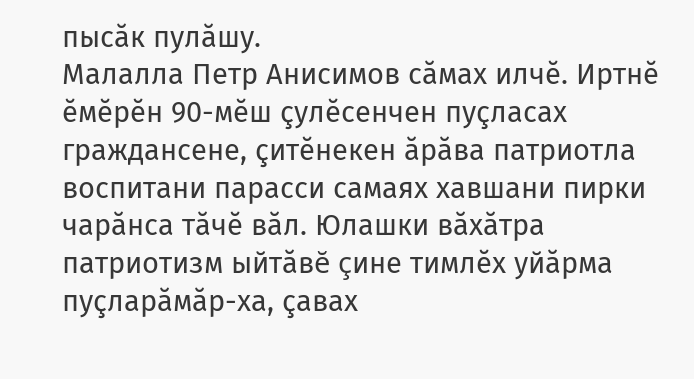пысăк пулăшу.
Малалла Петр Анисимов сăмах илчĕ. Иртнĕ ĕмĕрĕн 90-мĕш çулĕсенчен пуçласах граждансене, çитĕнекен ăрăва патриотла воспитани парасси самаях хавшани пирки чарăнса тăчĕ вăл. Юлашки вăхăтра патриотизм ыйтăвĕ çине тимлĕх уйăрма пуçларăмăр-ха, çавах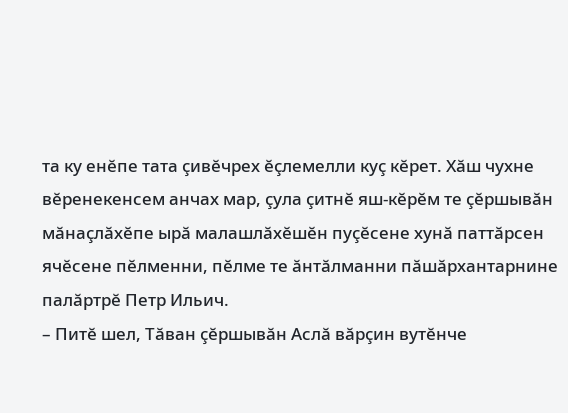та ку енĕпе тата çивĕчрех ĕçлемелли куç кĕрет. Хăш чухне вĕренекенсем анчах мар, çула çитнĕ яш-кĕрĕм те çĕршывăн мăнаçлăхĕпе ырă малашлăхĕшĕн пуçĕсене хунă паттăрсен ячĕсене пĕлменни, пĕлме те ăнтăлманни пăшăрхантарнине палăртрĕ Петр Ильич.
– Питĕ шел, Тăван çĕршывăн Аслă вăрçин вутĕнче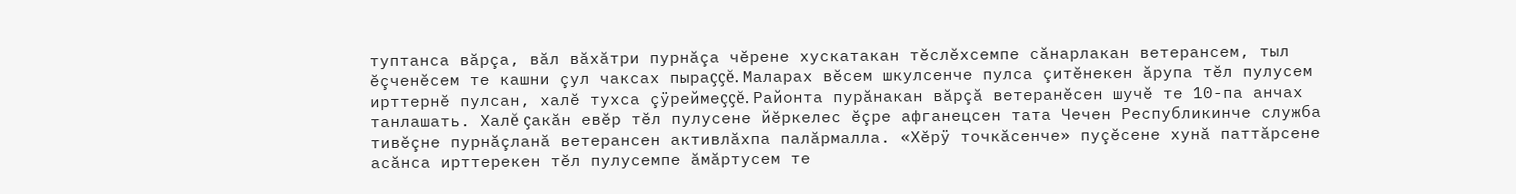туптанса вăрçа, вăл вăхăтри пурнăçа чĕрене хускатакан тĕслĕхсемпе сăнарлакан ветерансем, тыл ĕçченĕсем те кашни çул чаксах пыраççĕ. Маларах вĕсем шкулсенче пулса çитĕнекен ăрупа тĕл пулусем ирттернĕ пулсан, халĕ тухса çÿреймеççĕ. Районта пурăнакан вăрçă ветеранĕсен шучĕ те 10-па анчах танлашать. Халĕ çакăн евĕр тĕл пулусене йĕркелес ĕçре афганецсен тата Чечен Республикинче служба тивĕçне пурнăçланă ветерансен активлăхпа палăрмалла. «Хĕрÿ точкăсенче» пуçĕсене хунă паттăрсене асăнса ирттерекен тĕл пулусемпе ăмăртусем те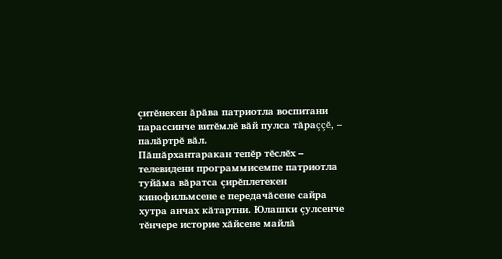çитĕнекен ăрăва патриотла воспитани парассинче витĕмлĕ вăй пулса тăраççĕ, – палăртрĕ вăл.
Пăшăрхантаракан тепĕр тĕслĕх – телевидени программисемпе патриотла туйăма вăратса çирĕплетекен кинофильмсене е передачăсене сайра хутра анчах кăтартни. Юлашки çулсенче тĕнчере историе хăйсене майлă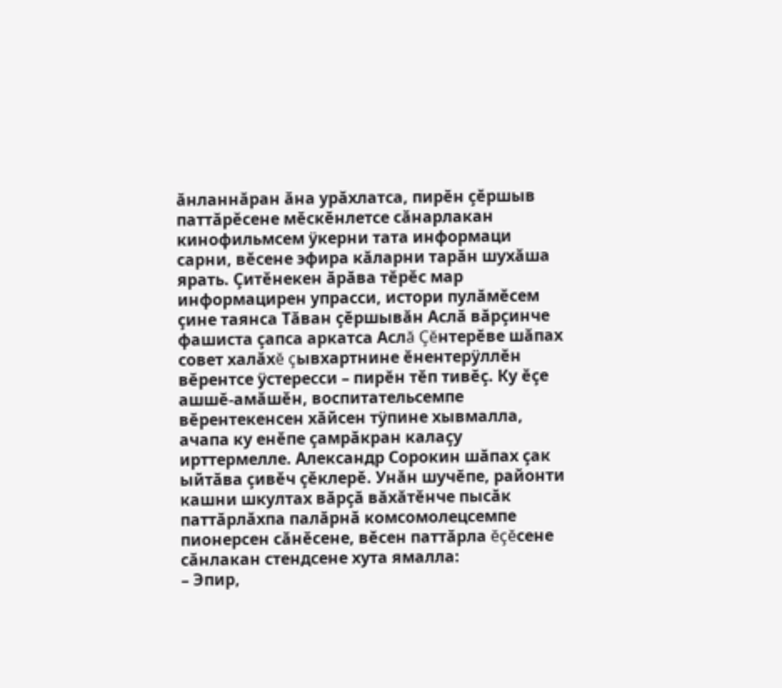ăнланнăран ăна урăхлатса, пирĕн çĕршыв паттăрĕсене мĕскĕнлетсе сăнарлакан кинофильмсем ÿкерни тата информаци сарни, вĕсене эфира кăларни тарăн шухăша ярать. Çитĕнекен ăрăва тĕрĕс мар информацирен упрасси, истори пулăмĕсем çине таянса Тăван çĕршывăн Аслă вăрçинче фашиста çапса аркатса Аслă Çĕнтерĕве шăпах совет халăхĕ çывхартнине ĕнентерÿллĕн вĕрентсе ÿстересси – пирĕн тĕп тивĕç. Ку ĕçе ашшĕ-амăшĕн, воспитательсемпе вĕрентекенсен хăйсен тÿпине хывмалла, ачапа ку енĕпе çамрăкран калаçу ирттермелле. Александр Сорокин шăпах çак ыйтăва çивĕч çĕклерĕ. Унăн шучĕпе, районти кашни шкултах вăрçă вăхăтĕнче пысăк паттăрлăхпа палăрнă комсомолецсемпе пионерсен сăнĕсене, вĕсен паттăрла ĕçĕсене сăнлакан стендсене хута ямалла:
– Эпир,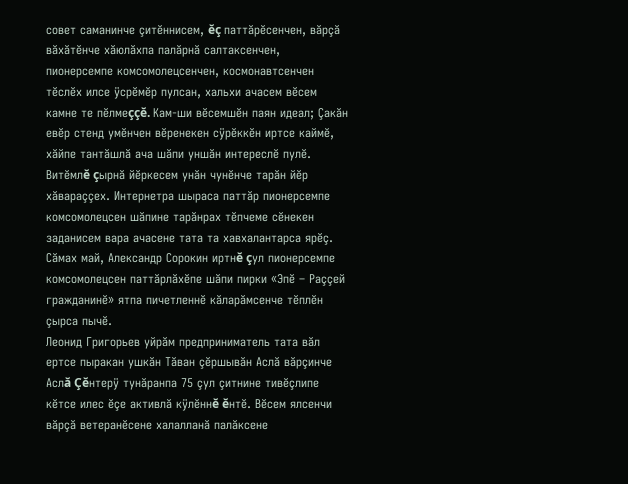совет саманинче çитĕннисем, ĕç паттăрĕсенчен, вăрçă вăхăтĕнче хăюлăхпа палăрнă салтаксенчен, пионерсемпе комсомолецсенчен, космонавтсенчен тĕслĕх илсе ÿсрĕмĕр пулсан, хальхи ачасем вĕсем камне те пĕлмеççĕ. Кам-ши вĕсемшĕн паян идеал; Çакăн евĕр стенд умĕнчен вĕренекен сÿрĕккĕн иртсе каймĕ, хăйпе тантăшлă ача шăпи уншăн интереслĕ пулĕ. Витĕмлĕ çырнă йĕркесем унăн чунĕнче тарăн йĕр хăвараççех. Интернетра шыраса паттăр пионерсемпе комсомолецсен шăпине тарăнрах тĕпчеме сĕнекен заданисем вара ачасене тата та хавхалантарса ярĕç.
Сăмах май, Александр Сорокин иртнĕ çул пионерсемпе комсомолецсен паттăрлăхĕпе шăпи пирки «Эпĕ – Раççей гражданинĕ» ятпа пичетленнĕ кăларăмсенче тĕплĕн çырса пычĕ.
Леонид Григорьев уйрăм предприниматель тата вăл ертсе пыракан ушкăн Тăван çĕршывăн Аслă вăрçинче Аслă Çĕнтерÿ тунăранпа 75 çул çитнине тивĕçлипе кĕтсе илес ĕçе активлă кÿлĕннĕ ĕнтĕ. Вĕсем ялсенчи вăрçă ветеранĕсене халалланă палăксене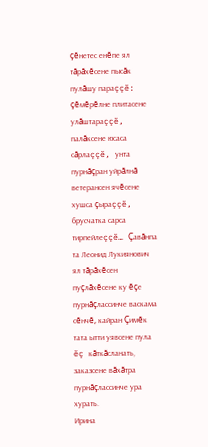çĕнетес енĕпе ял тăрăхĕсене пысăк пулăшу параççĕ: çĕмĕрĕлне плитасене улăштараççĕ, палăксене юсаса сăрлаççĕ, унта пурнăçран уйрăлнă ветерансен ячĕсене хушса çыраççĕ, брусчатка сарса тирпейлеççĕ… Çавăнпа та Леонид Лукиянович ял тăрăхĕсен пуçлăхĕсене ку ĕçе пурнăçлассинче васкама сĕнчĕ, кайран Çимĕк тата ытти уявсене пула ĕç кăткăсланать, заказсене вăхăтра пурнăçлассинче ура хурать.
Ирина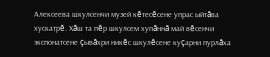Алексеева шкулсенчи музей кĕтесĕсене упрас ыйтăва хускатрĕ. Хăш та пĕр шкулсем хупăннă май вĕсенчи экспонатсене çывăхри никĕс шкулĕсене куçарни пурлăха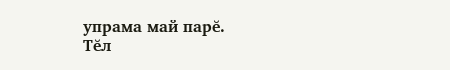упрама май парĕ.
Тĕл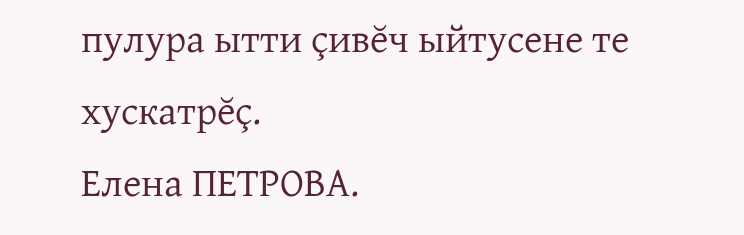пулура ытти çивĕч ыйтусене те хускатрĕç.
Елена ПЕТРОВА.